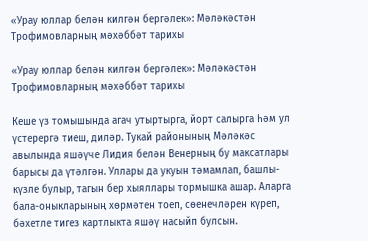«Урау юллар белән килгән бергәлек»: Мәләкәстән Трофимовларның мәхәббәт тарихы

«Урау юллар белән килгән бергәлек»: Мәләкәстән Трофимовларның мәхәббәт тарихы

Кеше үз томышында агач утыртырга, йорт салырга һәм ул үстерергә тиеш, диләр. Тукай районының Мәләкәс авылында яшәүче Лидия белән Венерның бу максатлары барысы да үтәлгән. Уллары да укуын тәмамлап, башлы-күзле булыр, тагын бер хыяллары тормышка ашар. Аларга бала-оныкларының хөрмәтен тоеп, сөенечләрен күреп, бәхетле тигез картлыкта яшәү насыйп булсын.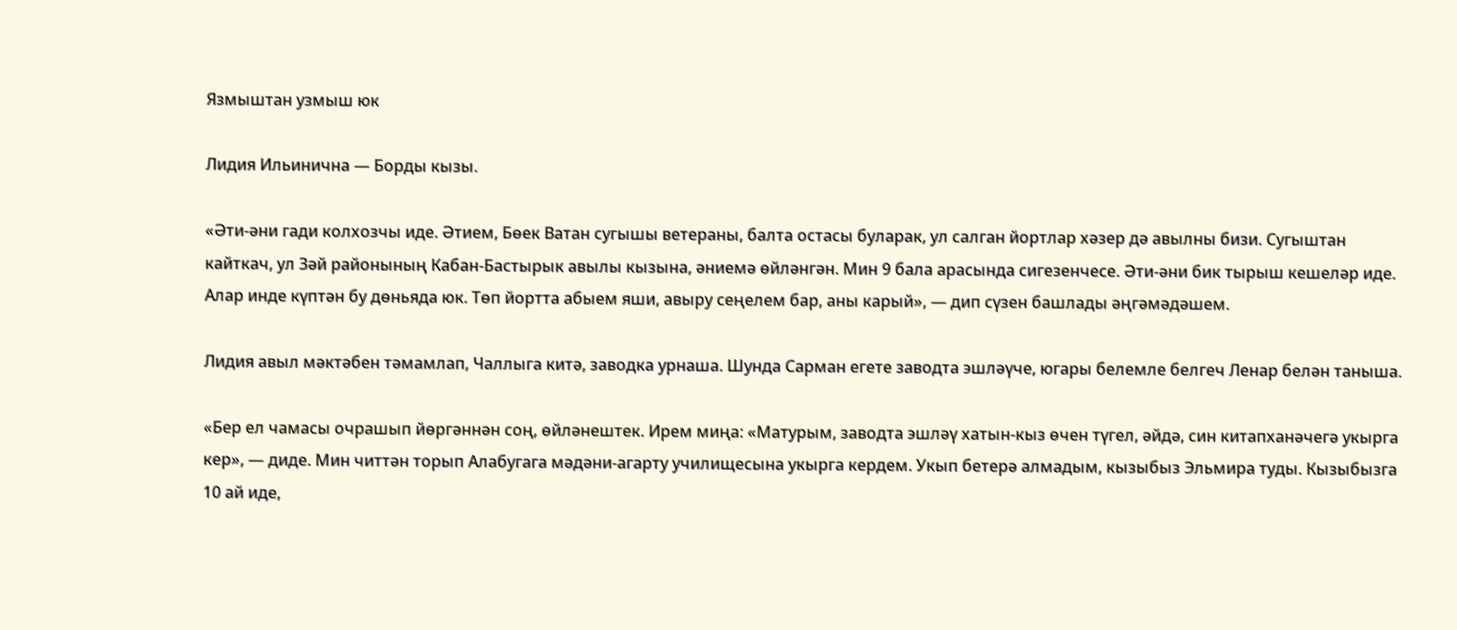Язмыштан узмыш юк

Лидия Ильинична — Борды кызы.

«Әти-әни гади колхозчы иде. Әтием, Бөек Ватан сугышы ветераны, балта остасы буларак, ул салган йортлар хәзер дә авылны бизи. Сугыштан кайткач, ул Зәй районының Кабан-Бастырык авылы кызына, әниемә өйләнгән. Мин 9 бала арасында сигезенчесе. Әти-әни бик тырыш кешеләр иде. Алар инде күптән бу дөньяда юк. Төп йортта абыем яши, авыру сеңелем бар, аны карый», — дип сүзен башлады әңгәмәдәшем.

Лидия авыл мәктәбен тәмамлап, Чаллыга китә, заводка урнаша. Шунда Сарман егете заводта эшләүче, югары белемле белгеч Ленар белән таныша.

«Бер ел чамасы очрашып йөргәннән соң, өйләнештек. Ирем миңа: «Матурым, заводта эшләү хатын-кыз өчен түгел, әйдә, син китапханәчегә укырга кер», — диде. Мин читтән торып Алабугага мәдәни-агарту училищесына укырга кердем. Укып бетерә алмадым, кызыбыз Эльмира туды. Кызыбызга 10 ай иде,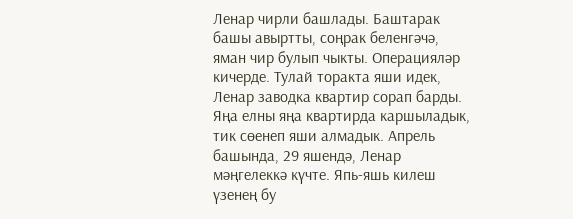Ленар чирли башлады. Баштарак башы авыртты, соңрак беленгәчә, яман чир булып чыкты. Операцияләр кичерде. Тулай торакта яши идек, Ленар заводка квартир сорап барды. Яңа елны яңа квартирда каршыладык, тик сөенеп яши алмадык. Апрель башында, 29 яшендә, Ленар мәңгелеккә күчте. Япь-яшь килеш үзенең бу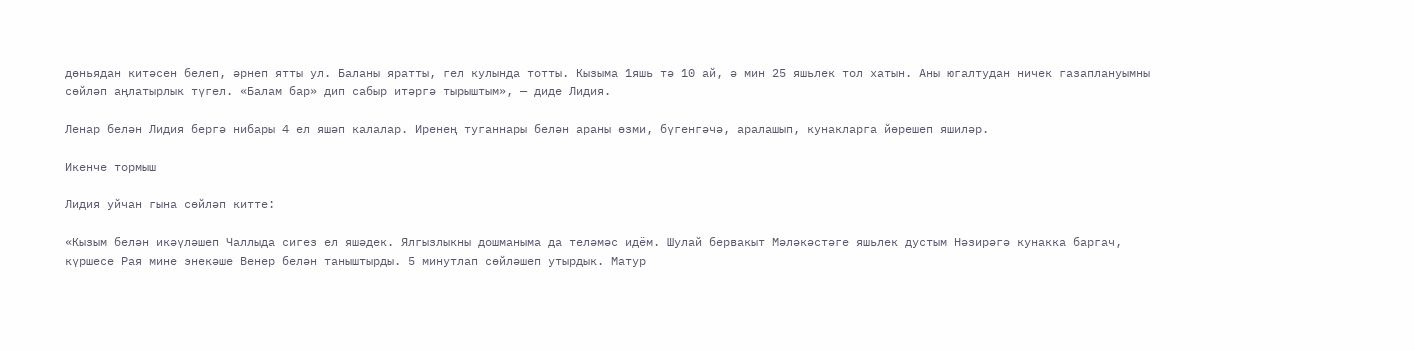дөньядан китәсен белеп, әрнеп ятты ул. Баланы яратты, гел кулында тотты. Кызыма 1яшь тә 10 ай, ә мин 25 яшьлек тол хатын. Аны югалтудан ничек газаплануымны сөйләп аңлатырлык түгел. «Балам бар» дип сабыр итәргә тырыштым», — диде Лидия.

Ленар белән Лидия бергә нибары 4 ел яшәп калалар. Иренең туганнары белән араны өзми, бүгенгәчә, аралашып, кунакларга йөрешеп яшиләр.

Икенче тормыш

Лидия уйчан гына сөйләп китте:

«Кызым белән икәүләшеп Чаллыда сигез ел яшәдек. Ялгызлыкны дошманыма да теләмәс идём. Шулай бервакыт Мәләкәстәге яшьлек дустым Нәзирәгә кунакка баргач, күршесе Рая мине энекәше Венер белән таныштырды. 5 минутлап сөйләшеп утырдык. Матур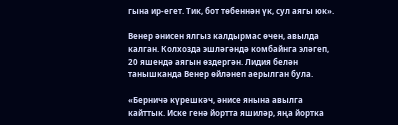гына ир-егет. Тик, бот төбеннән үк, сул аягы юк».

Венер әнисен ялгыз калдырмас өчен, авылда калган. Колхозда эшләгәндә комбайнга эләгеп, 20 яшендә аягын өздергән. Лидия белән танышканда Венер өйләнеп аерылган була.

«Берничә күрешкәч, әнисе янына авылга кайттык. Иске генә йортта яшиләр, яңа йортка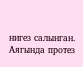нигез салынган. Аягында протез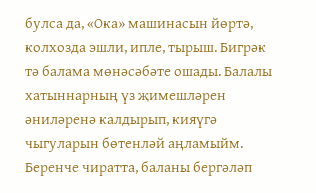булса да, «Ока» машинасын йөртә, колхозда эшли, ипле, тырыш. Бигрәк тә балама мөнәсәбәте ошады. Балалы хатыннарның үз җимешләрен әниләренә калдырып, кияүгә чыгуларын бөтенләй аңламыйм. Беренче чиратта, баланы бергәләп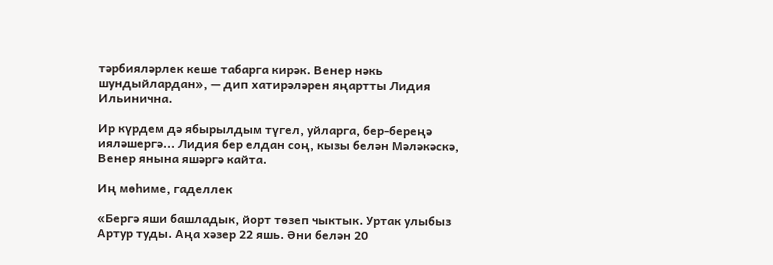тәрбияләрлек кеше табарга кирәк. Венер нәкь шундыйлардан», — дип хатирәләрен яңартты Лидия Ильинична.

Ир күрдем дә ябырылдым түгел, уйларга, бер-береңә ияләшергә... Лидия бер елдан соң, кызы белән Мәләкәскә, Венер янына яшәргә кайта.

Иң мөһиме, гаделлек

«Бергә яши башладык, йорт төзеп чыктык. Уртак улыбыз Артур туды. Аңа хәзер 22 яшь. Әни белән 20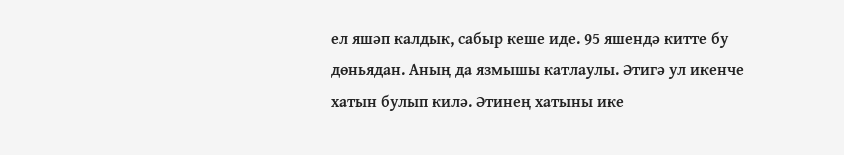ел яшәп калдык, сабыр кеше иде. 95 яшендә китте бу дөньядан. Аның да язмышы катлаулы. Әтигә ул икенче хатын булып килә. Әтинең хатыны ике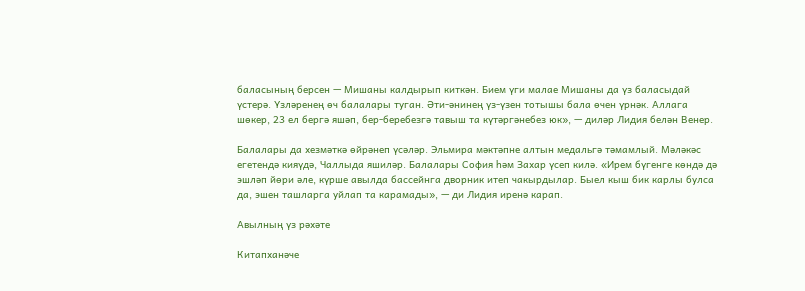баласының берсен — Мишаны калдырып киткән. Бием үги малае Мишаны да үз баласыдай үстерә. Үзләренең өч балалары туган. Әти-әнинең үз-үзен тотышы бала өчен үрнәк. Аллага шөкер, 23 ел бергә яшәп, бер-беребезгә тавыш та күтәргәнебез юк», — диләр Лидия белән Венер.

Балалары да хезмәткә өйрәнеп үсәләр. Эльмира мәктәпне алтын медальгә тәмамлый. Мәләкәс егетендә кияүдә, Чаллыда яшиләр. Балалары София һәм Захар үсеп килә. «Ирем бүгенге көндә дә эшләп йөри әле, күрше авылда бассейнга дворник итеп чакырдылар. Быел кыш бик карлы булса да, эшен ташларга уйлап та карамады», — ди Лидия иренә карап.

Авылның үз рәхәте

Китапханәче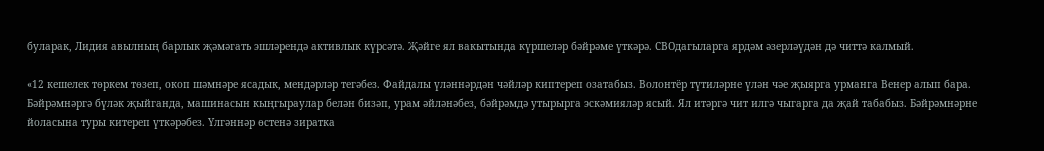буларак, Лидия авылның барлык җәмәгать эшләрендә активлык күрсәтә. Җәйге ял вакытында күршеләр бәйрәме үткәрә. СВОдагыларга ярдәм әзерләүдән дә читтә калмый.

«12 кешелек төркем төзеп, окоп шәмнәре ясадык, мендәрләр тегәбез. Файдалы үләннәрдән чәйләр киптереп озатабыз. Волонтёр түтиләрне үлән чәе җыярга урманга Венер алып бара. Бәйрәмнәргә бүләк җыйганда, машинасын кыңгыраулар белән бизәп, урам әйләнәбез, бәйрәмдә утырырга эскәмияләр ясый. Ял итәргә чит илгә чыгарга да җай табабыз. Бәйрәмнәрне йоласына туры китереп үткәрәбез. Үлгәннәр өстенә зиратка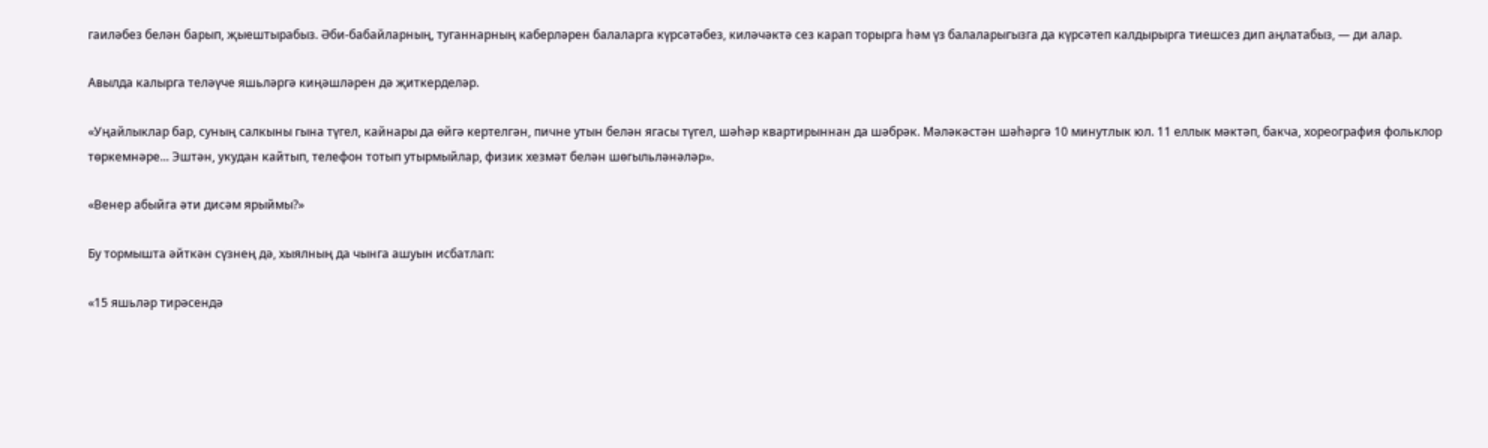гаиләбез белән барып, җыештырабыз. Әби-бабайларның, туганнарның каберләрен балаларга күрсәтәбез, киләчәктә сез карап торырга һәм үз балаларыгызга да күрсәтеп калдырырга тиешсез дип аңлатабыз, — ди алар.

Авылда калырга теләүче яшьләргә киңәшләрен дә җиткерделәр.

«Уңайлыклар бар, суның салкыны гына түгел, кайнары да өйгә кертелгән, пичне утын белән ягасы түгел, шәһәр квартирыннан да шәбрәк. Мәләкәстән шәһәргә 10 минутлык юл. 11 еллык мәктәп, бакча, хореография фольклор төркемнәре... Эштән, укудан кайтып, телефон тотып утырмыйлар, физик хезмәт белән шөгыльләнәләр».

«Венер абыйга әти дисәм ярыймы?»

Бу тормышта әйткән сүзнең дә, хыялның да чынга ашуын исбатлап:

«15 яшьләр тирәсендә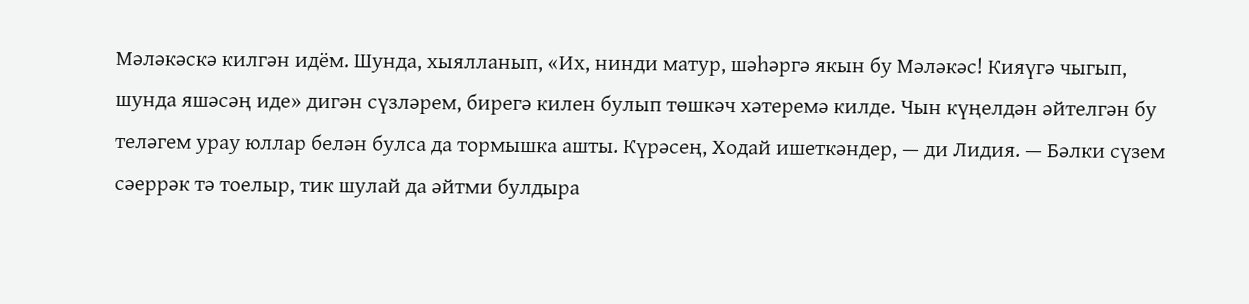Мәләкәскә килгән идём. Шунда, хыялланып, «Их, нинди матур, шәһәргә якын бу Мәләкәс! Кияүгә чыгып, шунда яшәсәң иде» дигән сүзләрем, бирегә килен булып төшкәч хәтеремә килде. Чын күңелдән әйтелгән бу теләгем урау юллар белән булса да тормышка ашты. Күрәсең, Ходай ишеткәндер, — ди Лидия. — Бәлки сүзем сәеррәк тә тоелыр, тик шулай да әйтми булдыра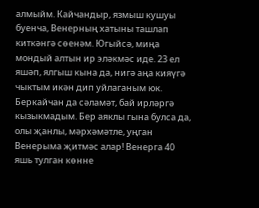алмыйм. Кайчандыр, язмыш кушуы буенча, Венерның хатыны ташлап киткәнгә сөенәм. Югыйсә, миңа мондый алтын ир эләкмәс иде. 23 ел яшәп, ялгыш кына да, нигә аңа кияүгә чыктым икән дип уйлаганым юк. Беркайчан да сәламәт, бай ирләргә кызыкмадым. Бер аяклы гына булса да, олы җанлы, мәрхәмәтле, уңган Венерыма җитмәс алар! Венерга 40 яшь тулган көнне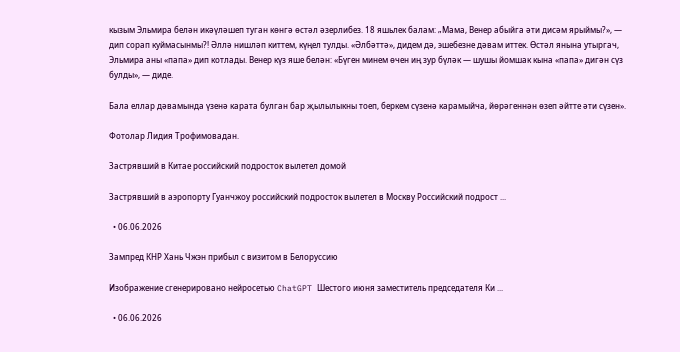кызым Эльмира белән икәүләшеп туган көнгә өстәл әзерлибез. 18 яшьлек балам: „Мама, Венер абыйга әти дисәм ярыймы?», — дип сорап куймасынмы?! Әллә нишләп киттем, күңел тулды. «Әлбәттә», дидем дә, эшебезне дәвам иттек. Өстәл янына утыргач, Эльмира аны «папа» дип котлады. Венер күз яше белән: «Бүген минем өчен иң зур бүләк — шушы йомшак кына «папа» дигән сүз булды», — диде.

Бала еллар дәвамында үзенә карата булган бар җылылыкны тоеп, беркем сүзенә карамыйча, йөрәгеннән өзеп әйтте әти сүзен».

Фотолар Лидия Трофимовадан.

Застрявший в Китае российский подросток вылетел домой

Застрявший в аэропорту Гуанчжоу российский подросток вылетел в Москву Российский подрост ...

  • 06.06.2026

Зампред КНР Хань Чжэн прибыл с визитом в Белоруссию

Изображение сгенерировано нейросетью ChatGPT Шестого июня заместитель председателя Ки ...

  • 06.06.2026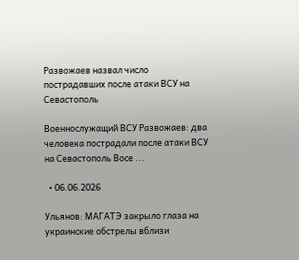Развожаев назвал число пострадавших после атаки ВСУ на Севастополь

Военнослужащий ВСУ Развожаев: два человека пострадали после атаки ВСУ на Севастополь Восе ...

  • 06.06.2026

Ульянов: МАГАТЭ закрыло глаза на украинские обстрелы вблизи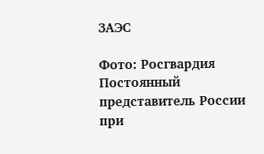ЗАЭС

Фото: Росгвардия Постоянный представитель России при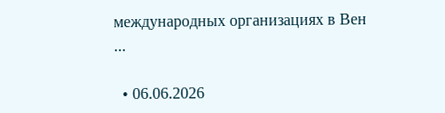международных организациях в Вен ...

  • 06.06.2026